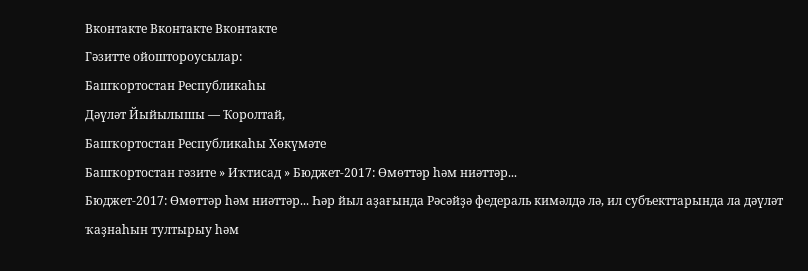Вконтакте Вконтакте Вконтакте
Гәзитте ойоштороусылар:
Башҡортостан Республикаһы
Дәүләт Йыйылышы — Ҡоролтай,
Башҡортостан Республикаһы Хөкүмәте
Башҡортостан гәзите » Иҡтисад » Бюджет-2017: Өмөттәр һәм ниәттәр...
Бюджет-2017: Өмөттәр һәм ниәттәр... Һәр йыл аҙағында Рәсәйҙә федераль кимәлдә лә, ил субъекттарында ла дәүләт ҡаҙнаһын тултырыу һәм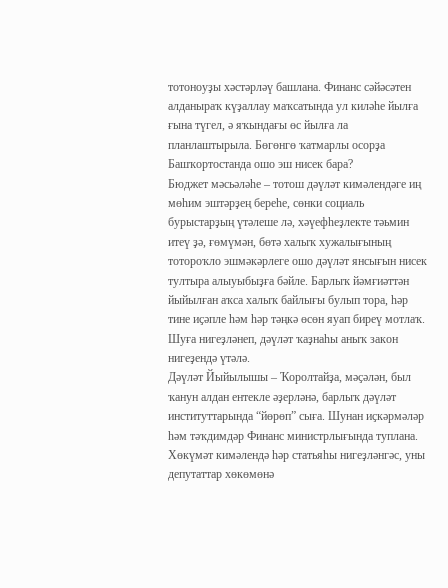тотоноуҙы хәстәрләү башлана. Финанс сәйәсәтен алданыраҡ күҙаллау маҡсатында ул киләһе йылға ғына түгел, ә яҡындағы өс йылға ла планлаштырыла. Бөгөнгө ҡатмарлы осорҙа Башҡортостанда ошо эш нисек бара?
Бюджет мәсьәләһе – тотош дәүләт кимәлендәге иң мөһим эштәрҙең береһе, сөнки социаль бурыстарҙың үтәлеше лә, хәүефһеҙлекте тәьмин итеү ҙә, ғөмүмән, бөтә халыҡ хужалығының тотороҡло эшмәкәрлеге ошо дәүләт янсығын нисек тултыра алыуыбыҙға бәйле. Барлыҡ йәмғиәттән йыйылған аҡса халыҡ байлығы булып тора, һәр тине иҫәпле һәм һәр тәңкә өсөн яуап биреү мотлаҡ. Шуға нигеҙләнеп, дәүләт ҡаҙнаһы аныҡ закон нигеҙендә үтәлә.
Дәүләт Йыйылышы – Ҡоролтайҙа, мәҫәлән, был ҡанун алдан ентекле әҙерләнә, барлыҡ дәүләт институттарында “йөрөп” сыға. Шунан иҫкәрмәләр һәм тәҡдимдәр Финанс министрлығында туплана. Хөкүмәт кимәлендә һәр статьяһы нигеҙләнгәс, уны депутаттар хөкөмөнә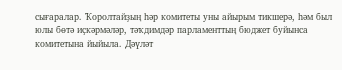сығаралар. Ҡоролтайҙың һәр комитеты уны айырым тикшерә, һәм был юлы бөтә иҫкәрмәләр, тәҡдимдәр парламенттың бюджет буйынса комитетына йыйыла. Дәүләт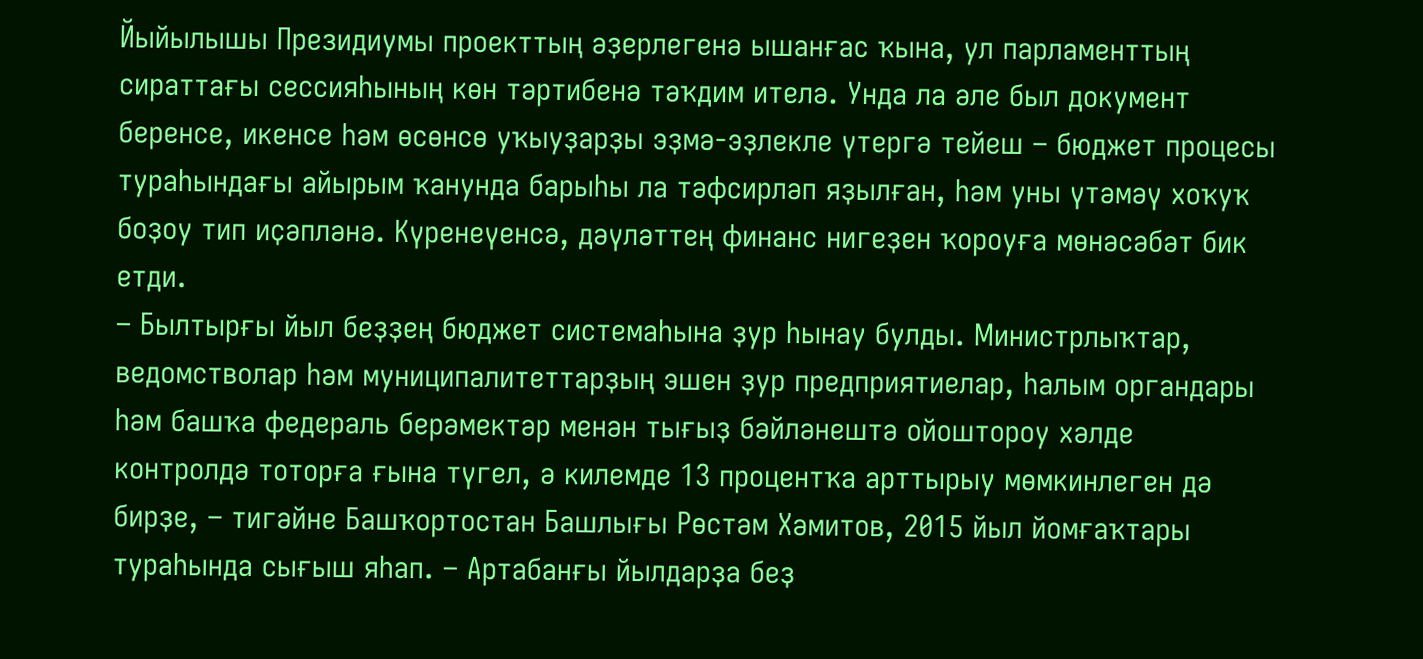Йыйылышы Президиумы проекттың әҙерлегенә ышанғас ҡына, ул парламенттың сираттағы сессияһының көн тәртибенә тәҡдим ителә. Унда ла әле был документ беренсе, икенсе һәм өсөнсө уҡыуҙарҙы эҙмә-эҙлекле үтергә тейеш – бюджет процесы тураһындағы айырым ҡанунда барыһы ла тәфсирләп яҙылған, һәм уны үтәмәү хоҡуҡ боҙоу тип иҫәпләнә. Күренеүенсә, дәүләттең финанс нигеҙен ҡороуға мөнәсәбәт бик етди.
– Былтырғы йыл беҙҙең бюджет системаһына ҙур һынау булды. Министрлыҡтар, ведомстволар һәм муниципалитеттарҙың эшен ҙур предприятиелар, һалым органдары һәм башҡа федераль берәмектәр менән тығыҙ бәйләнештә ойоштороу хәлде контролдә тоторға ғына түгел, ә килемде 13 процентҡа арттырыу мөмкинлеген дә бирҙе, – тигәйне Башҡортостан Башлығы Рөстәм Хәмитов, 2015 йыл йомғаҡтары тураһында сығыш яһап. – Артабанғы йылдарҙа беҙ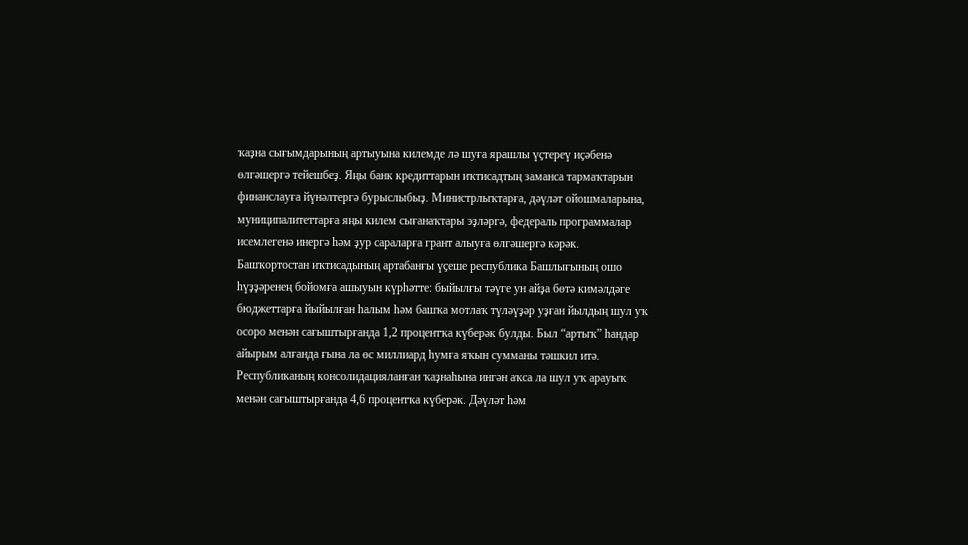ҡаҙна сығымдарының артыуына килемде лә шуға ярашлы үҫтереү иҫәбенә өлгәшергә тейешбеҙ. Яңы банк кредиттарын иҡтисадтың заманса тармаҡтарын финанслауға йүнәлтергә бурыслыбыҙ. Министрлыҡтарға, дәүләт ойошмаларына, муниципалитеттарға яңы килем сығанаҡтары эҙләргә, федераль программалар исемлегенә инергә һәм ҙур сараларға грант алыуға өлгәшергә кәрәк.
Башҡортостан иҡтисадының артабанғы үҫеше республика Башлығының ошо һүҙҙәренең бойомға ашыуын күрһәтте: быйылғы тәүге ун айҙа бөтә кимәлдәге бюджеттарға йыйылған һалым һәм башҡа мотлаҡ түләүҙәр уҙған йылдың шул уҡ осоро менән сағыштырғанда 1,2 процентҡа күберәк булды. Был “артыҡ” һандар айырым алғанда ғына ла өс миллиард һумға яҡын сумманы тәшкил итә. Республиканың консолидацияланған ҡаҙнаһына ингән аҡса ла шул уҡ арауыҡ менән сағыштырғанда 4,6 процентҡа күберәк. Дәүләт һәм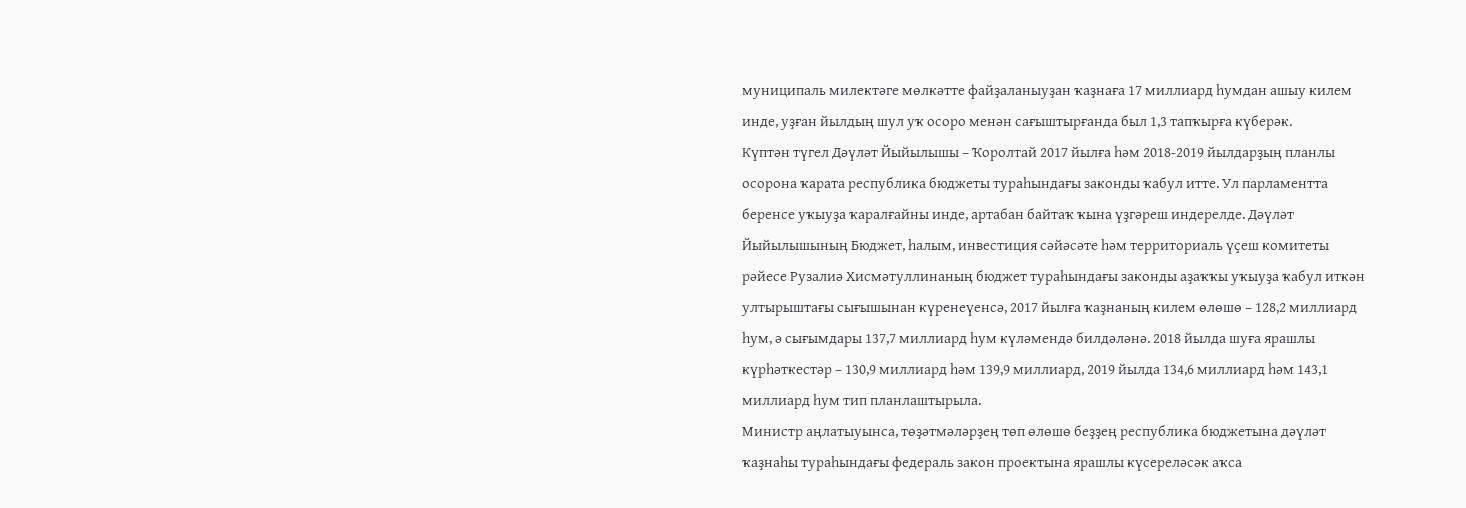муниципаль милектәге мөлкәтте файҙаланыуҙан ҡаҙнаға 17 миллиард һумдан ашыу килем инде, уҙған йылдың шул уҡ осоро менән сағыштырғанда был 1,3 тапҡырға күберәк.
Күптән түгел Дәүләт Йыйылышы – Ҡоролтай 2017 йылға һәм 2018-2019 йылдарҙың планлы осорона ҡарата республика бюджеты тураһындағы законды ҡабул итте. Ул парламентта беренсе уҡыуҙа ҡаралғайны инде, артабан байтаҡ ҡына үҙгәреш индерелде. Дәүләт Йыйылышының Бюджет, һалым, инвестиция сәйәсәте һәм территориаль үҫеш комитеты рәйесе Рузалиә Хисмәтуллинаның бюджет тураһындағы законды аҙаҡҡы уҡыуҙа ҡабул иткән ултырыштағы сығышынан күренеүенсә, 2017 йылға ҡаҙнаның килем өлөшө – 128,2 миллиард һум, ә сығымдары 137,7 миллиард һум күләмендә билдәләнә. 2018 йылда шуға ярашлы күрһәткестәр – 130,9 миллиард һәм 139,9 миллиард, 2019 йылда 134,6 миллиард һәм 143,1 миллиард һум тип планлаштырыла.
Министр аңлатыуынса, төҙәтмәләрҙең төп өлөшө беҙҙең республика бюджетына дәүләт ҡаҙнаһы тураһындағы федераль закон проектына ярашлы күсереләсәк аҡса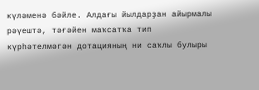күләменә бәйле. Алдағы йылдарҙан айырмалы рәүештә, тәғәйен маҡсатҡа тип күрһәтелмәгән дотацияның ни саҡлы булыры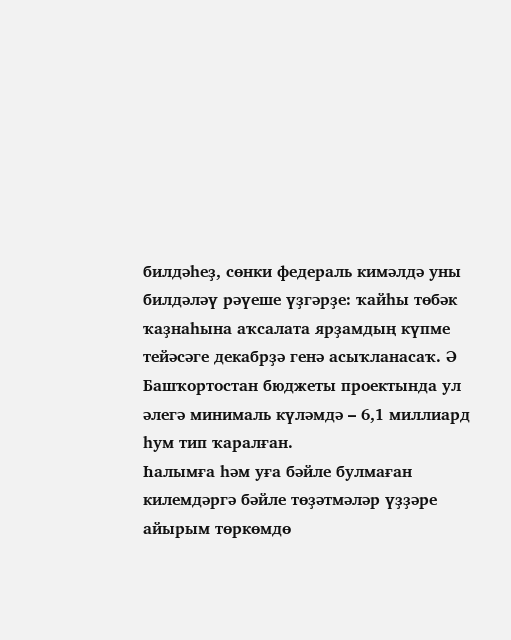билдәһеҙ, сөнки федераль кимәлдә уны билдәләү рәүеше үҙгәрҙе: ҡайһы төбәк ҡаҙнаһына аҡсалата ярҙамдың күпме тейәсәге декабрҙә генә асыҡланасаҡ. Ә Башҡортостан бюджеты проектында ул әлегә минималь күләмдә – 6,1 миллиард һум тип ҡаралған.
Һалымға һәм уға бәйле булмаған килемдәргә бәйле төҙәтмәләр үҙҙәре айырым төркөмдө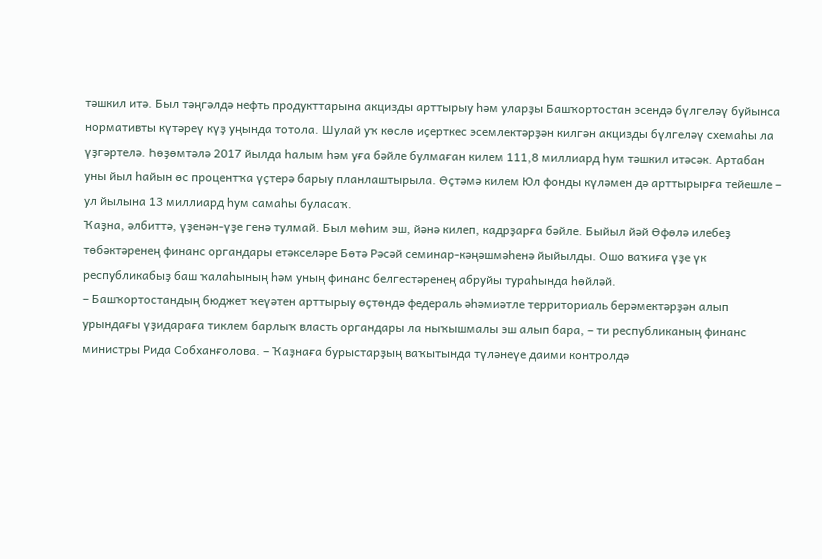тәшкил итә. Был тәңгәлдә нефть продукттарына акцизды арттырыу һәм уларҙы Башҡортостан эсендә бүлгеләү буйынса нормативты күтәреү күҙ уңында тотола. Шулай уҡ көслө иҫерткес эсемлектәрҙән килгән акцизды бүлгеләү схемаһы ла үҙгәртелә. Һөҙөмтәлә 2017 йылда һалым һәм уға бәйле булмаған килем 111,8 миллиард һум тәшкил итәсәк. Артабан уны йыл һайын өс процентҡа үҫтерә барыу планлаштырыла. Өҫтәмә килем Юл фонды күләмен дә арттырырға тейешле – ул йылына 13 миллиард һум самаһы буласаҡ.
Ҡаҙна, әлбиттә, үҙенән-үҙе генә тулмай. Был мөһим эш, йәнә килеп, кадрҙарға бәйле. Быйыл йәй Өфөлә илебеҙ төбәктәренең финанс органдары етәкселәре Бөтә Рәсәй семинар-кәңәшмәһенә йыйылды. Ошо ваҡиға үҙе үк республикабыҙ баш ҡалаһының һәм уның финанс белгестәренең абруйы тураһында һөйләй.
– Башҡортостандың бюджет ҡеүәтен арттырыу өҫтөндә федераль әһәмиәтле территориаль берәмектәрҙән алып урындағы үҙидараға тиклем барлыҡ власть органдары ла ныҡышмалы эш алып бара, – ти республиканың финанс министры Рида Собханғолова. – Ҡаҙнаға бурыстарҙың ваҡытында түләнеүе даими контролдә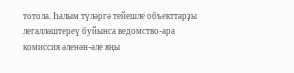тотола. Һалым түләргә тейешле объекттарҙы легалләштереү буйынса ведомство-ара комиссия әленән-әле яңы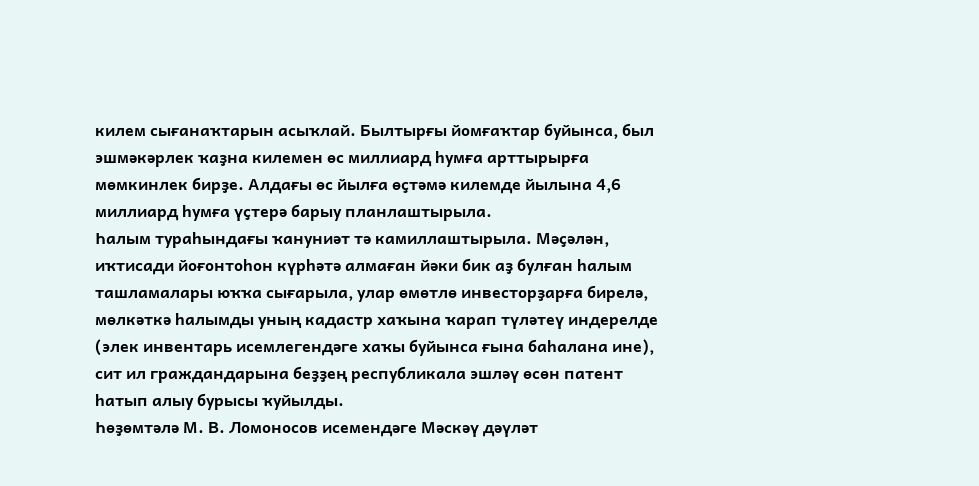килем сығанаҡтарын асыҡлай. Былтырғы йомғаҡтар буйынса, был эшмәкәрлек ҡаҙна килемен өс миллиард һумға арттырырға мөмкинлек бирҙе. Алдағы өс йылға өҫтәмә килемде йылына 4,6 миллиард һумға үҫтерә барыу планлаштырыла.
Һалым тураһындағы ҡануниәт тә камиллаштырыла. Мәҫәлән, иҡтисади йоғонтоһон күрһәтә алмаған йәки бик аҙ булған һалым ташламалары юҡҡа сығарыла, улар өмөтлө инвесторҙарға бирелә, мөлкәткә һалымды уның кадастр хаҡына ҡарап түләтеү индерелде (элек инвентарь исемлегендәге хаҡы буйынса ғына баһалана ине), сит ил граждандарына беҙҙең республикала эшләү өсөн патент һатып алыу бурысы ҡуйылды.
Һөҙөмтәлә М. В. Ломоносов исемендәге Мәскәү дәүләт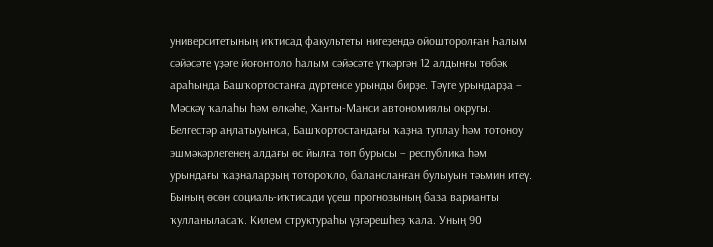университетының иҡтисад факультеты нигеҙендә ойошторолған Һалым сәйәсәте үҙәге йоғонтоло һалым сәйәсәте үткәргән 12 алдынғы төбәк араһында Башҡортостанға дүртенсе урынды бирҙе. Тәүге урындарҙа – Мәскәү ҡалаһы һәм өлкәһе, Ханты-Манси автономиялы округы.
Белгестәр аңлатыуынса, Башҡортостандағы ҡаҙна туплау һәм тотоноу эшмәкәрлегенең алдағы өс йылға төп бурысы – республика һәм урындағы ҡаҙналарҙың тотороҡло, балансланған булыуын тәьмин итеү. Бының өсөн социаль-иҡтисади үҫеш прогнозының база варианты ҡулланыласаҡ. Килем структураһы үҙгәрешһеҙ ҡала. Уның 90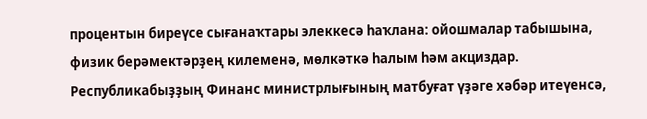процентын биреүсе сығанаҡтары элеккесә һаҡлана: ойошмалар табышына, физик берәмектәрҙең килеменә, мөлкәткә һалым һәм акциздар. Республикабыҙҙың Финанс министрлығының матбуғат үҙәге хәбәр итеүенсә,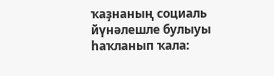ҡаҙнаның социаль йүнәлешле булыуы һаҡланып ҡала: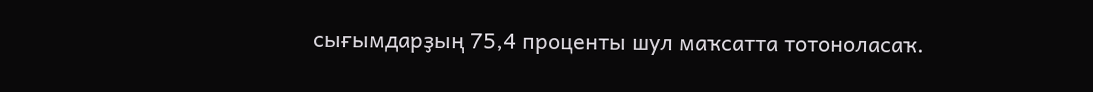сығымдарҙың 75,4 проценты шул маҡсатта тотоноласаҡ.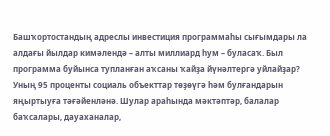Башҡортостандың адреслы инвестиция программаһы сығымдары ла алдағы йылдар кимәлендә – алты миллиард һум – буласаҡ. Был программа буйынса тупланған аҡсаны ҡайҙа йүнәлтергә уйлайҙар? Уның 95 проценты социаль объекттар төҙөүгә һәм булғандарын яңыртыуға тәғәйенләнә. Шулар араһында мәктәптәр, балалар баҡсалары, дауаханалар,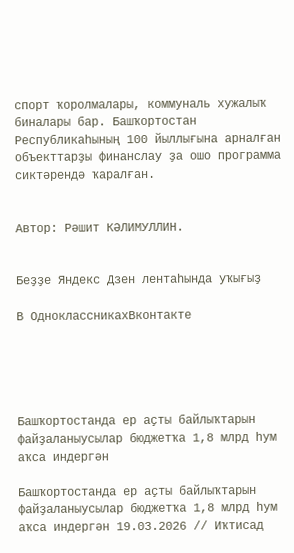спорт ҡоролмалары, коммуналь хужалыҡ биналары бар. Башҡортостан Республикаһының 100 йыллығына арналған объекттарҙы финанслау ҙа ошо программа сиктәрендә ҡаралған.


Автор: Рәшит КӘЛИМУЛЛИН.


Беҙҙе Яндекс Дзен лентаһында уҡығыҙ

В ОдноклассникахВконтакте





Башҡортостанда ер аҫты байлыҡтарын файҙаланыусылар бюджетҡа 1,8 млрд һум аҡса индергән

Башҡортостанда ер аҫты байлыҡтарын файҙаланыусылар бюджетҡа 1,8 млрд һум аҡса индергән 19.03.2026 // Иҡтисад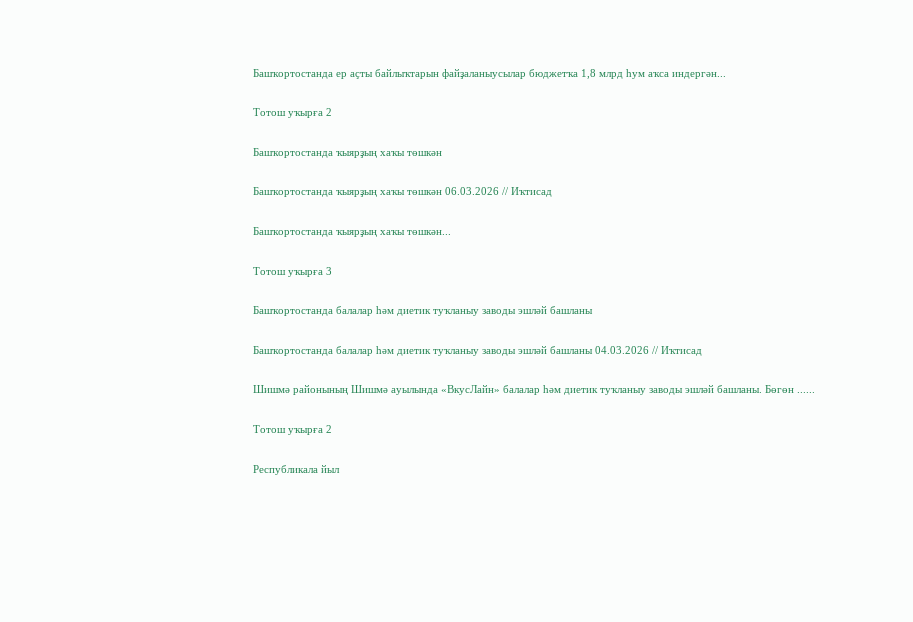Башҡортостанда ер аҫты байлыҡтарын файҙаланыусылар бюджетҡа 1,8 млрд һум аҡса индергән...

Тотош уҡырға 2

Башҡортостанда ҡыярҙың хаҡы төшкән

Башҡортостанда ҡыярҙың хаҡы төшкән 06.03.2026 // Иҡтисад

Башҡортостанда ҡыярҙың хаҡы төшкән...

Тотош уҡырға 3

Башҡортостанда балалар һәм диетик туҡланыу заводы эшләй башланы

Башҡортостанда балалар һәм диетик туҡланыу заводы эшләй башланы 04.03.2026 // Иҡтисад

Шишмә районының Шишмә ауылында «ВкусЛайн» балалар һәм диетик туҡланыу заводы эшләй башланы. Бөгөн ......

Тотош уҡырға 2

Республикала йыл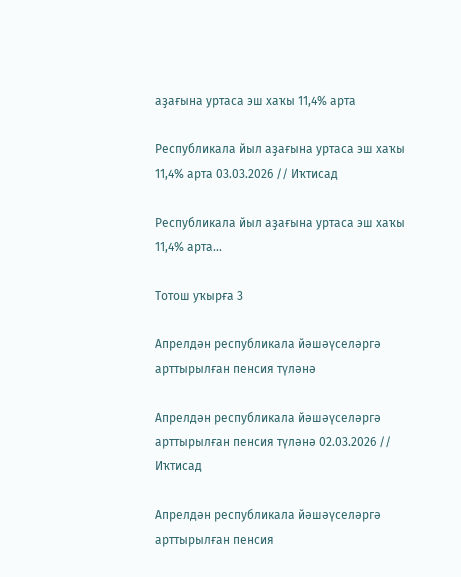аҙағына уртаса эш хаҡы 11,4% арта

Республикала йыл аҙағына уртаса эш хаҡы 11,4% арта 03.03.2026 // Иҡтисад

Республикала йыл аҙағына уртаса эш хаҡы 11,4% арта...

Тотош уҡырға 3

Апрелдән республикала йәшәүселәргә арттырылған пенсия түләнә

Апрелдән республикала йәшәүселәргә арттырылған пенсия түләнә 02.03.2026 // Иҡтисад

Апрелдән республикала йәшәүселәргә арттырылған пенсия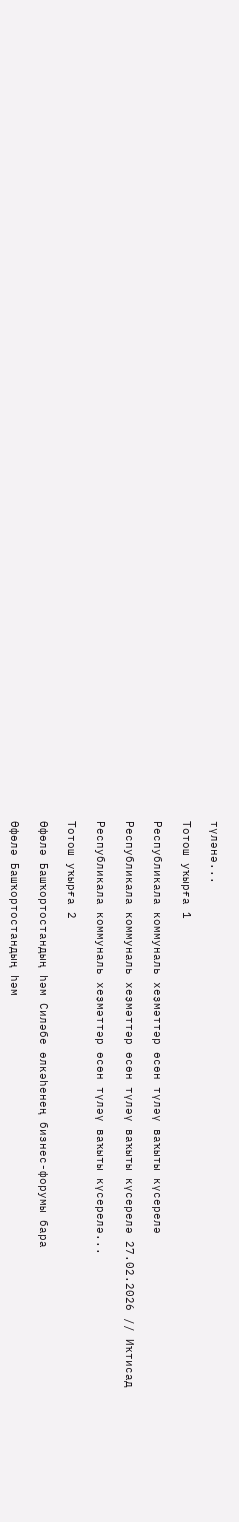түләнә...

Тотош уҡырға 1

Республикала коммуналь хеҙмәттәр өсөн түләү ваҡыты күсерелә

Республикала коммуналь хеҙмәттәр өсөн түләү ваҡыты күсерелә 27.02.2026 // Иҡтисад

Республикала коммуналь хеҙмәттәр өсөн түләү ваҡыты күсерелә...

Тотош уҡырға 2

Өфөлә Башҡортостандың һәм Силәбе өлкәһенең бизнес-форумы бара

Өфөлә Башҡортостандың һәм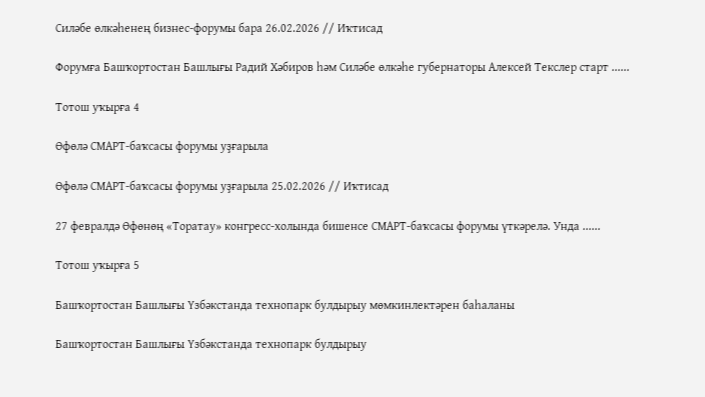Силәбе өлкәһенең бизнес-форумы бара 26.02.2026 // Иҡтисад

Форумға Башҡортостан Башлығы Радий Хәбиров һәм Силәбе өлкәһе губернаторы Алексей Текслер старт ......

Тотош уҡырға 4

Өфөлә СМАРТ-баҡсасы форумы уҙғарыла

Өфөлә СМАРТ-баҡсасы форумы уҙғарыла 25.02.2026 // Иҡтисад

27 февралдә Өфөнөң «Торатау» конгресс-холында бишенсе СМАРТ-баҡсасы форумы үткәрелә. Унда ......

Тотош уҡырға 5

Башҡортостан Башлығы Үзбәкстанда технопарк булдырыу мөмкинлектәрен баһаланы

Башҡортостан Башлығы Үзбәкстанда технопарк булдырыу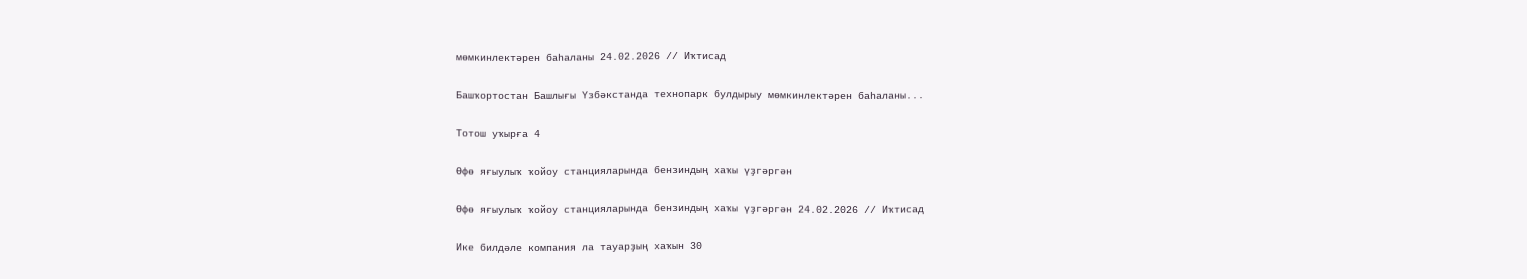мөмкинлектәрен баһаланы 24.02.2026 // Иҡтисад

Башҡортостан Башлығы Үзбәкстанда технопарк булдырыу мөмкинлектәрен баһаланы...

Тотош уҡырға 4

Өфө яғыулыҡ ҡойоу станцияларында бензиндың хаҡы үҙгәргән

Өфө яғыулыҡ ҡойоу станцияларында бензиндың хаҡы үҙгәргән 24.02.2026 // Иҡтисад

Ике билдәле компания ла тауарҙың хаҡын 30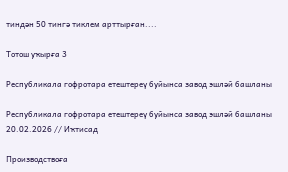тиндән 50 тингә тиклем арттырған....

Тотош уҡырға 3

Республикала гофротара етештереү буйынса завод эшләй башланы

Республикала гофротара етештереү буйынса завод эшләй башланы 20.02.2026 // Иҡтисад

Производствоға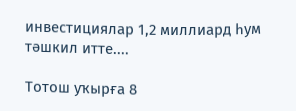инвестициялар 1,2 миллиард һум тәшкил итте....

Тотош уҡырға 8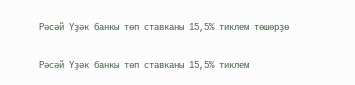Рәсәй Үҙәк банкы төп ставканы 15,5% тиклем төшөрҙө

Рәсәй Үҙәк банкы төп ставканы 15,5% тиклем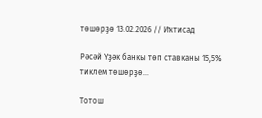төшөрҙө 13.02.2026 // Иҡтисад

Рәсәй Үҙәк банкы төп ставканы 15,5% тиклем төшөрҙө...

Тотош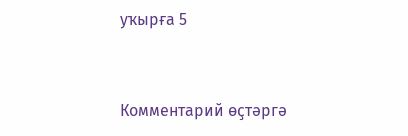уҡырға 5


Комментарий өҫтәргә